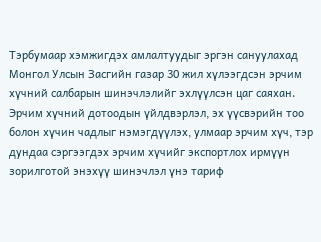Тэрбумаар хэмжигдэх амлалтуудыг эргэн сануулахад
Монгол Улсын Засгийн газар 30 жил хүлээгдсэн эрчим хүчний салбарын шинэчлэлийг эхлүүлсэн цаг саяхан. Эрчим хүчний дотоодын үйлдвэрлэл, эх үүсвэрийн тоо болон хүчин чадлыг нэмэгдүүлэх, улмаар эрчим хүч, тэр дундаа сэргээгдэх эрчим хүчийг экспортлох ирмүүн зорилготой энэхүү шинэчлэл үнэ тариф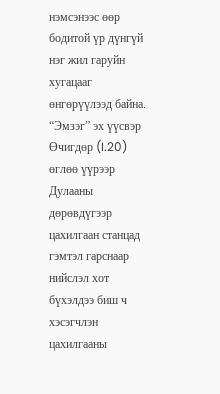нэмсэнээс өөр бодитой үр дүнгүй нэг жил гаруйн хугацааг өнгөрүүлээд байна.
“Эмзэг” эх үүсвэр
Өчигдөр (I.20) өглөө үүрээр Дулааны дөрөвдүгээр цахилгаан станцад гэмтэл гарснаар нийслэл хот бүхэлдээ биш ч хэсэгчлэн цахилгааны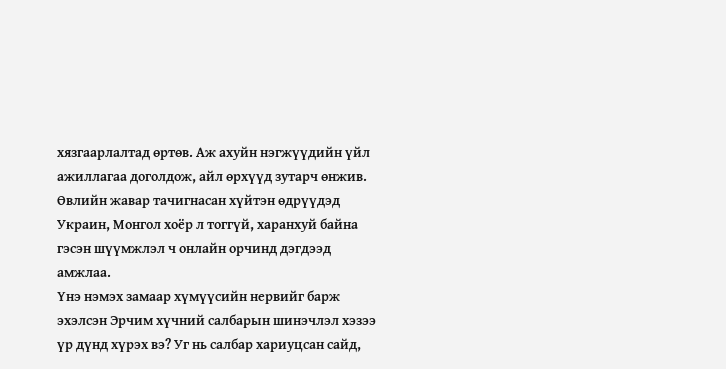хязгаарлалтад өртөв. Аж ахуйн нэгжүүдийн үйл ажиллагаа доголдож, айл өрхүүд зутарч өнжив. Өвлийн жавар тачигнасан хүйтэн өдрүүдэд Украин, Монгол хоёр л тоггүй, харанхуй байна гэсэн шүүмжлэл ч онлайн орчинд дэгдээд амжлаа.
Үнэ нэмэх замаар хүмүүсийн нервийг барж эхэлсэн Эрчим хүчний салбарын шинэчлэл хэзээ үр дүнд хүрэх вэ? Уг нь салбар хариуцсан сайд,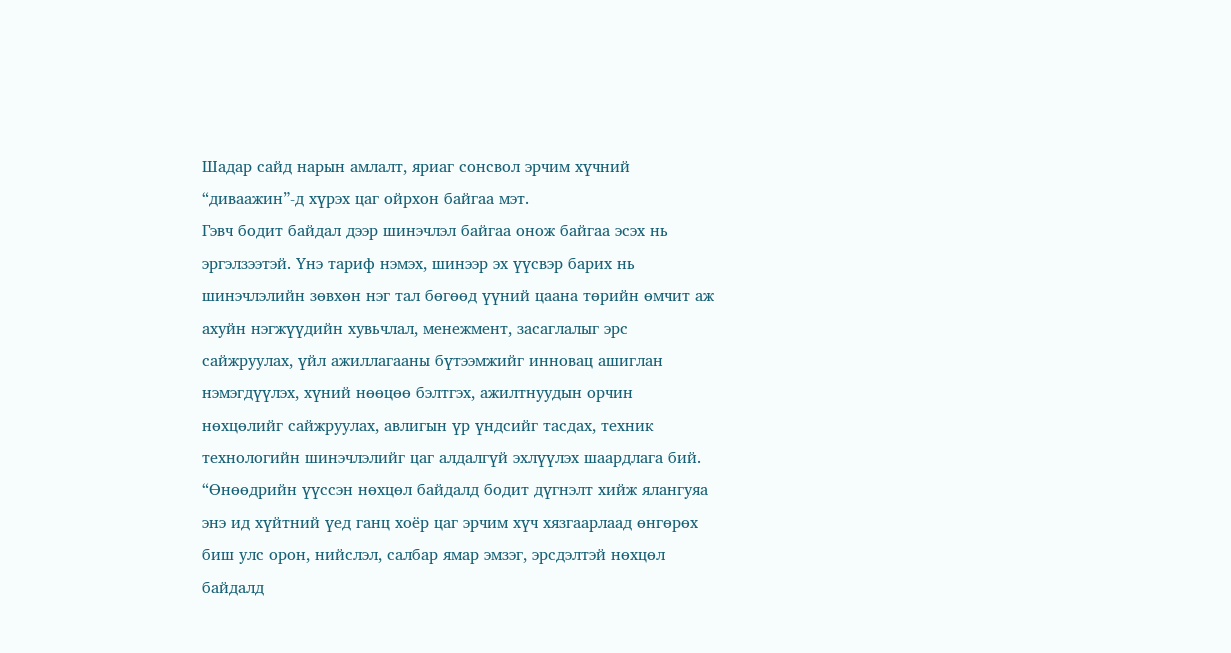Шадар сайд нарын амлалт, яриаг сонсвол эрчим хүчний “диваажин”-д хүрэх цаг ойрхон байгаа мэт.
Гэвч бодит байдал дээр шинэчлэл байгаа онож байгаа эсэх нь эргэлзээтэй. Үнэ тариф нэмэх, шинээр эх үүсвэр барих нь шинэчлэлийн зөвхөн нэг тал бөгөөд үүний цаана төрийн өмчит аж ахуйн нэгжүүдийн хувьчлал, менежмент, засаглалыг эрс сайжруулах, үйл ажиллагааны бүтээмжийг инновац ашиглан нэмэгдүүлэх, хүний нөөцөө бэлтгэх, ажилтнуудын орчин нөхцөлийг сайжруулах, авлигын үр үндсийг тасдах, техник технологийн шинэчлэлийг цаг алдалгүй эхлүүлэх шаардлага бий.
“Өнөөдрийн үүссэн нөхцөл байдалд бодит дүгнэлт хийж ялангуяа энэ ид хүйтний үед ганц хоёр цаг эрчим хүч хязгаарлаад өнгөрөх биш улс орон, нийслэл, салбар ямар эмзэг, эрсдэлтэй нөхцөл байдалд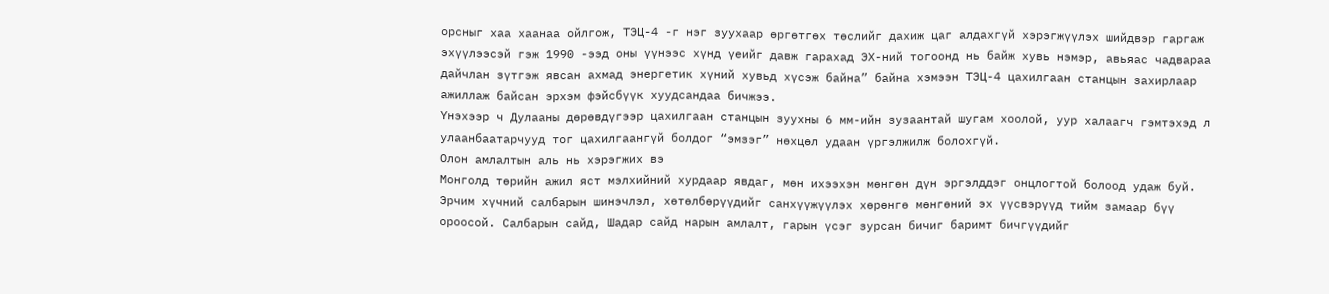орсныг хаа хаанаа ойлгож, ТЭЦ-4 -г нэг зуухаар өргөтгөх төслийг дахиж цаг алдахгүй хэрэгжүүлэх шийдвэр гаргаж эхүүлээсэй гэж 1990 -ээд оны үүнээс хүнд үеийг давж гарахад ЭХ-ний тогоонд нь байж хувь нэмэр, авьяас чадвараа дайчлан зүтгэж явсан ахмад энергетик хүний хувьд хүсэж байна” байна хэмээн ТЭЦ-4 цахилгаан станцын захирлаар ажиллаж байсан эрхэм фэйсбүүк хуудсандаа бичжээ.
Үнэхээр ч Дулааны дөрөвдүгээр цахилгаан станцын зуухны 6 мм-ийн зузаантай шугам хоолой, уур халаагч гэмтэхэд л улаанбаатарчууд тог цахилгаангүй болдог “эмзэг” нөхцөл удаан үргэлжилж болохгүй.
Олон амлалтын аль нь хэрэгжих вэ
Монголд төрийн ажил яст мэлхийний хурдаар явдаг, мөн ихээхэн мөнгөн дүн эргэлддэг онцлогтой болоод удаж буй. Эрчим хүчний салбарын шинэчлэл, хөтөлбөрүүдийг санхүүжүүлэх хөрөнгө мөнгөний эх үүсвэрүүд тийм замаар бүү ороосой. Салбарын сайд, Шадар сайд нарын амлалт, гарын үсэг зурсан бичиг баримт бичгүүдийг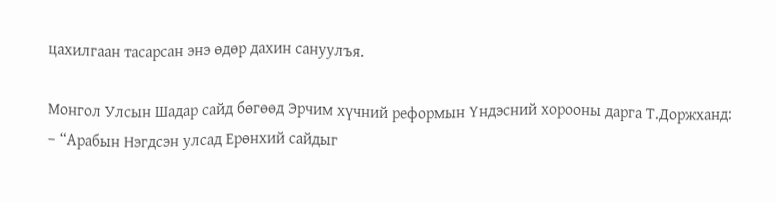цахилгаан тасарсан энэ өдөр дахин сануулъя.

Монгол Улсын Шадар сайд бөгөөд Эрчим хүчний реформын Үндэсний хорооны дарга Т.Доржханд:
– “Арабын Нэгдсэн улсад Ерөнхий сайдыг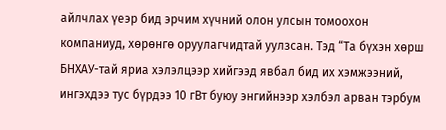айлчлах үеэр бид эрчим хүчний олон улсын томоохон компаниуд, хөрөнгө оруулагчидтай уулзсан. Тэд “Та бүхэн хөрш БНХАУ-тай яриа хэлэлцээр хийгээд явбал бид их хэмжээний, ингэхдээ тус бүрдээ 10 гВт буюу энгийнээр хэлбэл арван тэрбум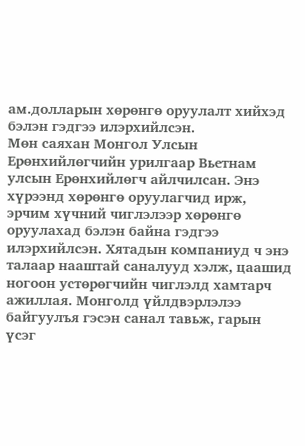ам.долларын хөрөнгө оруулалт хийхэд бэлэн гэдгээ илэрхийлсэн.
Мөн саяхан Монгол Улсын Ерөнхийлөгчийн урилгаар Вьетнам улсын Ерөнхийлөгч айлчилсан. Энэ хүрээнд хөрөнгө оруулагчид ирж, эрчим хүчний чиглэлээр хөрөнгө оруулахад бэлэн байна гэдгээ илэрхийлсэн. Хятадын компаниуд ч энэ талаар нааштай саналууд хэлж, цаашид ногоон устөрөгчийн чиглэлд хамтарч ажиллая. Монголд үйлдвэрлэлээ байгуулъя гэсэн санал тавьж, гарын үсэг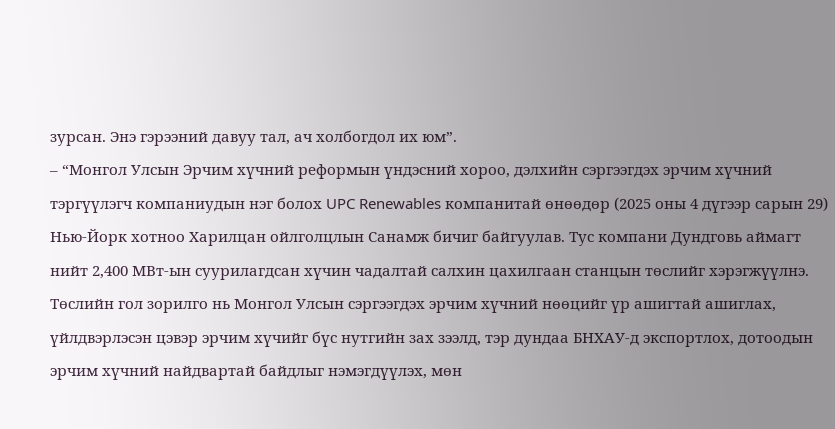зурсан. Энэ гэрээний давуу тал, ач холбогдол их юм”.
– “Монгол Улсын Эрчим хүчний реформын үндэсний хороо, дэлхийн сэргээгдэх эрчим хүчний тэргүүлэгч компаниудын нэг болох UPC Renewables компанитай өнөөдөр (2025 оны 4 дүгээр сарын 29) Нью-Йорк хотноо Харилцан ойлголцлын Санамж бичиг байгуулав. Тус компани Дундговь аймагт нийт 2,400 МВт-ын суурилагдсан хүчин чадалтай салхин цахилгаан станцын төслийг хэрэгжүүлнэ.
Төслийн гол зорилго нь Монгол Улсын сэргээгдэх эрчим хүчний нөөцийг үр ашигтай ашиглах, үйлдвэрлэсэн цэвэр эрчим хүчийг бүс нутгийн зах зээлд, тэр дундаа БНХАУ-д экспортлох, дотоодын эрчим хүчний найдвартай байдлыг нэмэгдүүлэх, мөн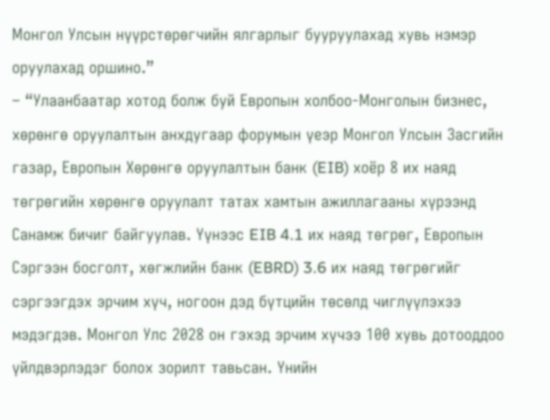Монгол Улсын нүүрстөрөгчийн ялгарлыг бууруулахад хувь нэмэр оруулахад оршино.”
– “Улаанбаатар хотод болж буй Европын холбоо-Монголын бизнес, хөрөнгө оруулалтын анхдугаар форумын үеэр Монгол Улсын Засгийн газар, Европын Хөрөнгө оруулалтын банк (EIB) хоёр 8 их наяд төгрөгийн хөрөнгө оруулалт татах хамтын ажиллагааны хүрээнд Санамж бичиг байгуулав. Үүнээс EIB 4.1 их наяд төгрөг, Европын Сэргээн босголт, хөгжлийн банк (EBRD) 3.6 их наяд төгрөгийг сэргээгдэх эрчим хүч, ногоон дэд бүтцийн төсөлд чиглүүлэхээ мэдэгдэв. Монгол Улс 2028 он гэхэд эрчим хүчээ 100 хувь дотооддоо үйлдвэрлэдэг болох зорилт тавьсан. Үнийн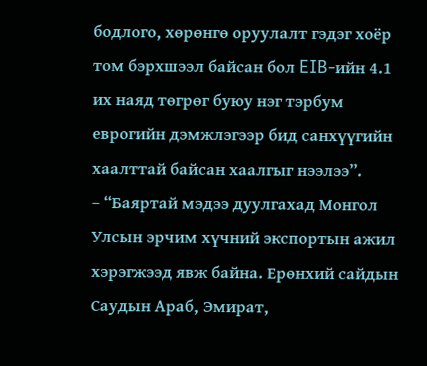бодлого, хөрөнгө оруулалт гэдэг хоёр том бэрхшээл байсан бол EIB-ийн 4.1 их наяд төгрөг буюу нэг тэрбум еврогийн дэмжлэгээр бид санхүүгийн хаалттай байсан хаалгыг нээлээ”.
– “Баяртай мэдээ дуулгахад Монгол Улсын эрчим хүчний экспортын ажил хэрэгжээд явж байна. Ерөнхий сайдын Саудын Араб, Эмират,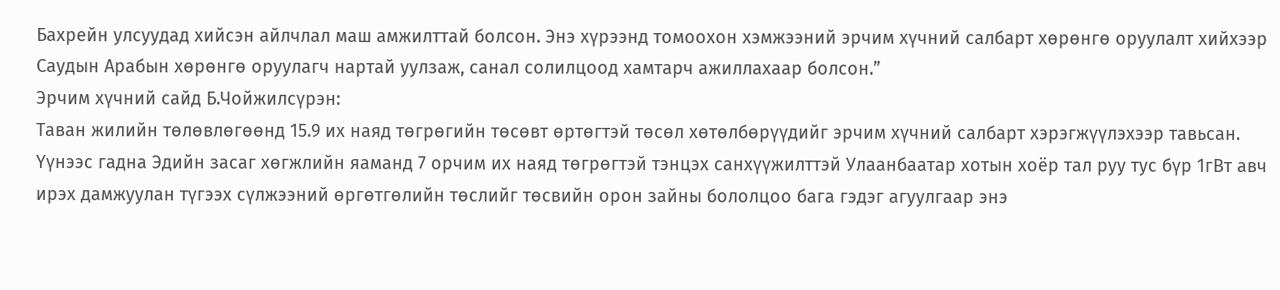Бахрейн улсуудад хийсэн айлчлал маш амжилттай болсон. Энэ хүрээнд томоохон хэмжээний эрчим хүчний салбарт хөрөнгө оруулалт хийхээр Саудын Арабын хөрөнгө оруулагч нартай уулзаж, санал солилцоод хамтарч ажиллахаар болсон.”
Эрчим хүчний сайд Б.Чойжилсүрэн:
Таван жилийн төлөвлөгөөнд 15.9 их наяд төгрөгийн төсөвт өртөгтэй төсөл хөтөлбөрүүдийг эрчим хүчний салбарт хэрэгжүүлэхээр тавьсан. Үүнээс гадна Эдийн засаг хөгжлийн яаманд 7 орчим их наяд төгрөгтэй тэнцэх санхүүжилттэй Улаанбаатар хотын хоёр тал руу тус бүр 1гВт авч ирэх дамжуулан түгээх сүлжээний өргөтгөлийн төслийг төсвийн орон зайны бололцоо бага гэдэг агуулгаар энэ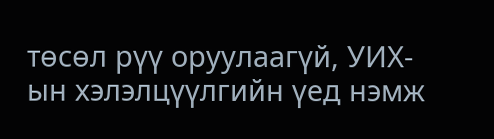төсөл рүү оруулаагүй, УИХ-ын хэлэлцүүлгийн үед нэмж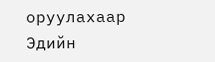оруулахаар Эдийн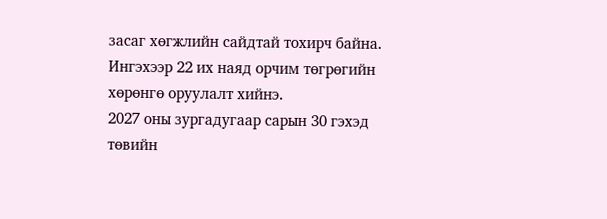засаг хөгжлийн сайдтай тохирч байна. Ингэхээр 22 их наяд орчим төгрөгийн хөрөнгө оруулалт хийнэ.
2027 оны зургадугаар сарын 30 гэхэд төвийн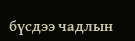бүсдээ чадлын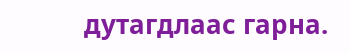дутагдлаас гарна.